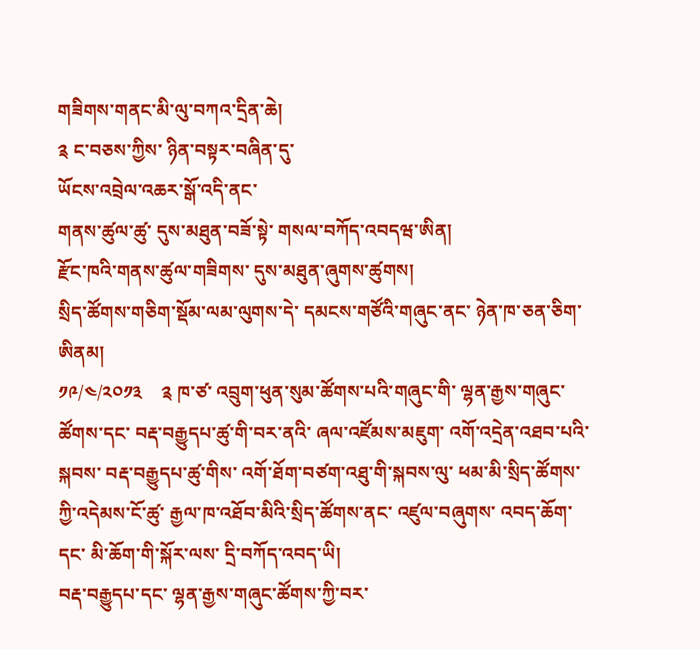གཟིགས་གནང་མི་ལུ་བཀའ་དྲིན་ཆེ།
༉ ང་བཅས་ཀྱིས་ ཉིན་བསྟར་བཞིན་དུ་
ཡོངས་འབྲེལ་འཆར་སྒོ་འདི་ནང་
གནས་ཚུལ་ཚུ་ དུས་མཐུན་བཟོ་སྟེ་ གསལ་བཀོད་འབདཝ་ཨིན།
རྫོང་ཁའི་གནས་ཚུལ་གཟིགས་ དུས་མཐུན་ཞུགས་ཚུགས།
སྲིད་ཚོགས་གཅིག་སྡོམ་ལམ་ལུགས་དེ་ དམངས་གཙོའི་གཞུང་ནང་ ཉེན་ཁ་ཅན་ཅིག་ཨིནམ།
༡༩/༤/༢༠༡༣    ༉ ཁ་ཙ་ འབྲུག་ཕུན་སུམ་ཚོགས་པའི་གཞུང་གི་ ལྷན་རྒྱས་གཞུང་ཚོགས་དང་ བརྡ་བརྒྱུདཔ་ཚུ་གི་བར་ནའི་ ཞལ་འཛོམས་མཇུག་ འགོ་འདྲེན་འཐབ་པའི་སྐབས་ བརྡ་བརྒྱུདཔ་ཚུ་གིས་ འགོ་ཐོག་བཙག་འཐུ་གི་སྐབས་ལུ་ ཕམ་མི་སྲིད་ཚོགས་ཀྱི་འདེམས་ངོ་ཚུ་ རྒྱལ་ཁ་འཐོབ་མིའི་སྲིད་ཚོགས་ནང་ འཛུལ་བཞུགས་ འབད་ཆོག་དང་ མི་ཆོག་གི་སྐོར་ལས་ དྲི་བཀོད་འབད་ཡི།
བརྡ་བརྒྱུདཔ་དང་ ལྷན་རྒྱས་གཞུང་ཚོགས་ཀྱི་བར་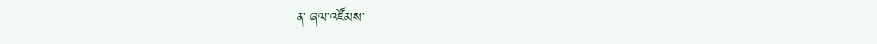ན་ ཞལ་འཛོམས་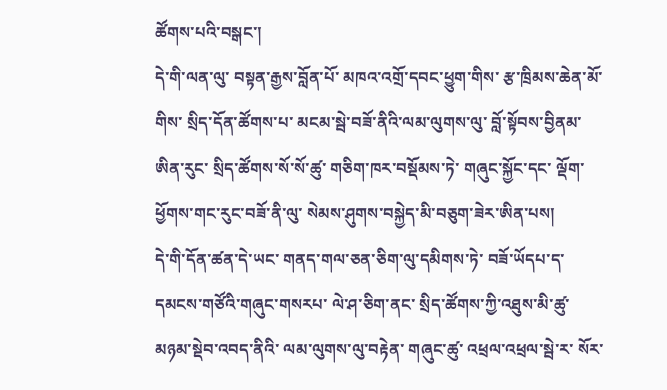ཚོགས་པའི་བསྒང་།
དེ་གི་ལན་ལུ་ བསྟན་རྒྱས་བློན་པོ་ མཁའ་འགྲོ་དབང་ཕྱུག་གིས་ རྩ་ཁྲིམས་ཆེན་མོ་གིས་ སྲིད་དོན་ཚོགས་པ་ མངམ་སྦེ་བཟོ་ནིའི་ལམ་ལུགས་ལུ་ བློ་སྟོབས་བྱིནམ་ཨིན་རུང་ སྲིད་ཚོགས་སོ་སོ་ཚུ་ གཅིག་ཁར་བསྡོམས་ཏེ་ གཞུང་སྐྱོང་དང་ ལྡོག་ཕྱོགས་གང་རུང་བཟོ་ནི་ལུ་ སེམས་ཤུགས་བསྐྱེད་མི་བཅུག་ཟེར་ཨིན་པས།
དེ་གི་དོན་ཚན་དེ་ཡང་ གནད་གལ་ཅན་ཅིག་ལུ་དམིགས་ཏེ་ བཟོ་ཡོདཔ་ད་ དམངས་གཙོའི་གཞུང་གསརཔ་ ལེ་ཤ་ཅིག་ནང་ སྲིད་ཚོགས་ཀྱི་འཐུས་མི་ཚུ་ མཉམ་སྡེབ་འབད་ནིའི་ ལམ་ལུགས་ལུ་བརྟེན་ གཞུང་ཚུ་ འཕྲལ་འཕྲལ་སྦེ་ར་ སོར་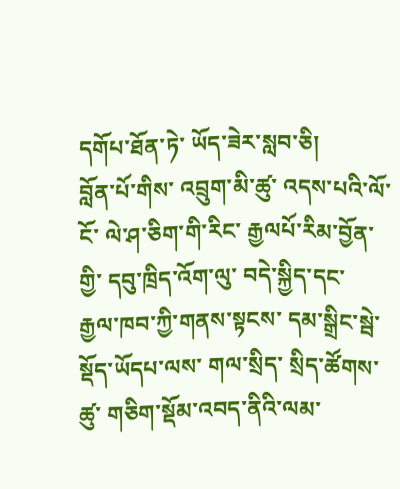དགོཔ་ཐོན་ཏེ་ ཡོད་ཟེར་སླབ་ཅི།
བློན་པོ་གིས་ འབྲུག་མི་ཚུ་ འདས་པའི་ལོ་ངོ་ ལེ་ཤ་ཅིག་གི་རིང་ རྒྱལཔོ་རིམ་བྱོན་གྱི་ དབུ་ཁྲིད་འོག་ལུ་ བདེ་སྐྱིད་དང་ རྒྱལ་ཁབ་ཀྱི་གནས་སྟངས་ དམ་སྒྲིང་སྦེ་སྡོད་ཡོདཔ་ལས་ གལ་སྲིད་ སྲིད་ཚོགས་ཚུ་ གཅིག་སྡོམ་འབད་ནིའི་ལམ་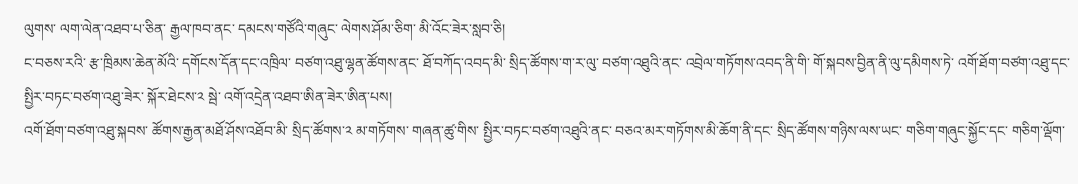ལུགས་ ལག་ལེན་འཐབ་པ་ཅིན་ རྒྱལ་ཁབ་ནང་ དམངས་གཙོའི་གཞུང་ ལེགས་ཤོམ་ཅིག་ མི་འོང་ཟེར་སླབ་ཅི།
ང་བཅས་རའི་ རྩ་ཁྲིམས་ཆེན་མོའི་ དགོངས་དོན་དང་འཁྲིལ་ བཙག་འཐུ་ལྷན་ཚོགས་ནང་ ཐོ་བཀོད་འབད་མི་ སྲིད་ཚོགས་ག་ར་ལུ་ བཙག་འཐུའི་ནང་ འབྲེལ་གཏོགས་འབད་ནི་གི་ གོ་སྐབས་བྱིན་ནི་ལུ་དམིགས་ཏེ་ འགོ་ཐོག་བཙག་འཐུ་དང་ སྤྱིར་བཏང་བཙག་འཐུ་ཟེར་ སྐོར་ཐེངས་༢ སྦེ་ འགོ་འདྲེན་འཐབ་ཨིན་ཟེར་ཨིན་པས།
འགོ་ཐོག་བཙག་འཐུ་སྐབས་ ཚོགས་རྒྱན་མཐོ་ཤོས་འཐོབ་མི་ སྲིད་ཚོགས་༢ མ་གཏོགས་ གཞན་ཚུ་གིས་ སྤྱིར་བཏང་བཙག་འཐུའི་ནང་ བཅའ་མར་གཏོགས་མི་ཆོག་ནི་དང་ སྲིད་ཚོགས་གཉིས་ལས་ཡང་ གཅིག་གཞུང་སྐྱོང་དང་ གཅིག་ལྡོག་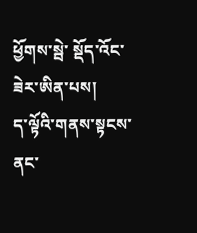ཕྱོགས་སྦེ་ སྡོད་འོང་ཟེར་ཨིན་པས།
ད་ལྟོའི་གནས་སྟངས་ནང་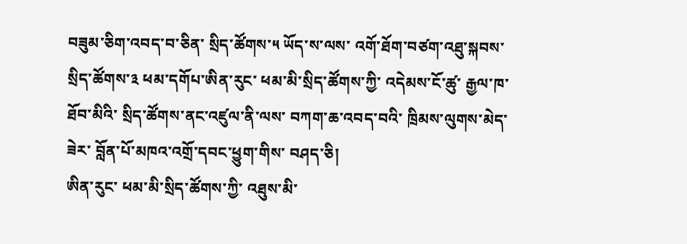བཟུམ་ཅིག་འབད་བ་ཅིན་ སྲིད་ཚོགས་༥ ཡོད་ས་ལས་ འགོ་ཐོག་བཙག་འཐུ་སྐབས་ སྲིད་ཚོགས་༣ ཕམ་དགོཔ་ཨིན་རུང་ ཕམ་མི་སྲིད་ཚོགས་ཀྱི་ འདེམས་ངོ་ཚུ་ རྒྱལ་ཁ་ཐོབ་མིའི་ སྲིད་ཚོགས་ནང་འཛུལ་ནི་ལས་ བཀག་ཆ་འབད་བའི་ ཁྲིམས་ལུགས་མེད་ཟེར་ བློན་པོ་མཁའ་འགྲོ་དབང་ཕྱུག་གིས་ བཤད་ཅི།
ཨིན་རུང་ ཕམ་མི་སྲིད་ཚོགས་ཀྱི་ འཐུས་མི་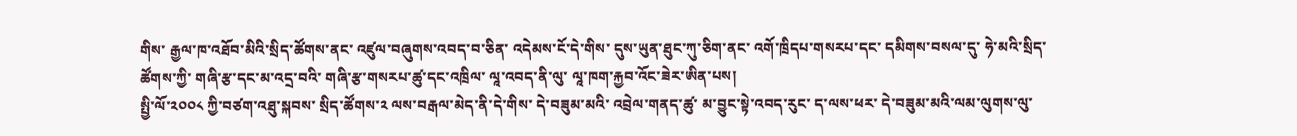གིས་ རྒྱལ་ཁ་འཐོབ་མིའི་སྲིད་ཚོགས་ནང་ འཛུལ་བཞུགས་འབད་བ་ཅིན་ འདེམས་ངོ་དེ་གིས་ དུས་ཡུན་ཐུང་ཀུ་ཅིག་ནང་ འགོ་ཁྲིདཔ་གསརཔ་དང་ དམིགས་བསལ་དུ་ ཧེ་མའི་སྲིད་ཚོགས་ཀྱི་ གཞི་རྩ་དང་མ་འདྲ་བའི་ གཞི་རྩ་གསརཔ་ཚུ་དང་འཁྲིལ་ ལཱ་འབད་ནི་ལུ་ ལཱ་ཁག་རྐྱབ་འོང་ཟེར་ཨིན་པས།
སྤྱི་ལོ་༢༠༠༨ ཀྱི་བཙག་འཐུ་སྐབས་ སྲིད་ཚོགས་༢ ལས་བརྒལ་མེད་ནི་དེ་གིས་ དེ་བཟུམ་མའི་ འབྲེལ་གནད་ཚུ་ མ་བྱུང་སྟེ་འབད་རུང་ ད་ལས་ཕར་ དེ་བཟུམ་མའི་ལམ་ལུགས་ལུ་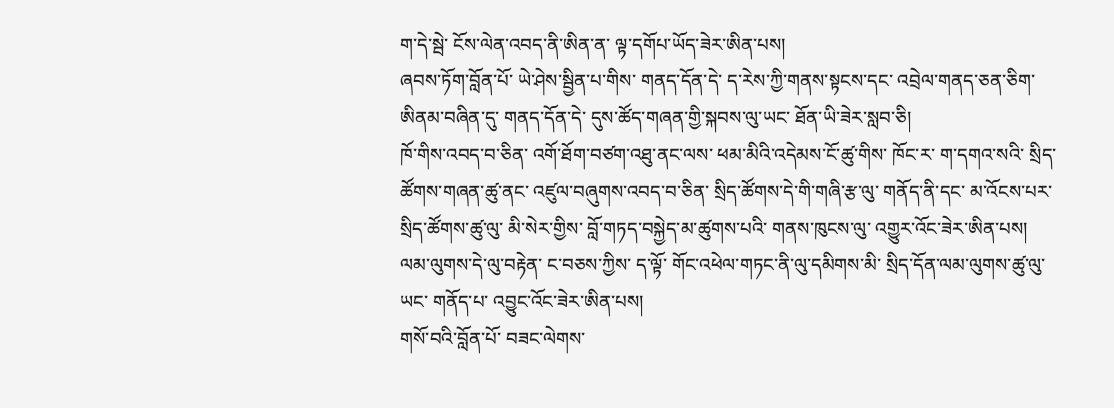ག་དེ་སྦེ་ ངོས་ལེན་འབད་ནི་ཨིན་ན་ ལྟ་དགོཔ་ཡོད་ཟེར་ཨིན་པས།
ཞབས་ཏོག་བློན་པོ་ ཡེ་ཤེས་སྦྱིན་པ་གིས་ གནད་དོན་དེ་ ད་རེས་ཀྱི་གནས་སྟངས་དང་ འབྲེལ་གནད་ཅན་ཅིག་ཨིནམ་བཞིན་དུ་ གནད་དོན་དེ་ དུས་ཚོད་གཞན་གྱི་སྐབས་ལུ་ཡང་ ཐོན་ཡི་ཟེར་སླབ་ཅི།
ཁོ་གིས་འབད་བ་ཅིན་ འགོ་ཐོག་བཙག་འཐུ་ནང་ལས་ ཕམ་མིའི་འདེམས་ངོ་ཚུ་གིས་ ཁོང་ར་ ག་དགའ་སའི་ སྲིད་ཚོགས་གཞན་ཚུ་ནང་ འཛུལ་བཞུགས་འབད་བ་ཅིན་ སྲིད་ཚོགས་དེ་གི་གཞི་རྩ་ལུ་ གནོད་ནི་དང་ མ་འོངས་པར་ སྲིད་ཚོགས་ཚུ་ལུ་ མི་སེར་གྱིས་ བློ་གཏད་བསྐྱེད་མ་ཚུགས་པའི་ གནས་ཁུངས་ལུ་ འགྱུར་འོང་ཟེར་ཨིན་པས།
ལམ་ལུགས་དེ་ལུ་བརྟེན་ ང་བཅས་ཀྱིས་ ད་ལྟོ་ གོང་འཕེལ་གཏང་ནི་ལུ་དམིགས་མི་ སྲིད་དོན་ལམ་ལུགས་ཚུ་ལུ་ཡང་ གནོད་པ་ འབྱུང་འོང་ཟེར་ཨིན་པས།
གསོ་བའི་བློན་པོ་ བཟང་ལེགས་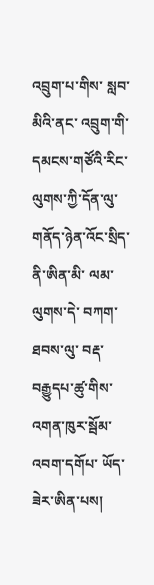འབྲུག་པ་གིས་ སླབ་མིའི་ནང་ འབྲུག་གི་དམངས་གཙོའི་རིང་ལུགས་ཀྱི་དོན་ལུ་ གནོད་ཉེན་འོང་སྲིད་ནི་ཨིན་མི་ ལམ་ལུགས་དེ་ བཀག་ཐབས་ལུ་ བརྡ་བརྒྱུདཔ་ཚུ་གིས་ འགན་ཁུར་སྦོམ་འབག་དགོཔ་ ཡོད་ཟེར་ཨིན་པས།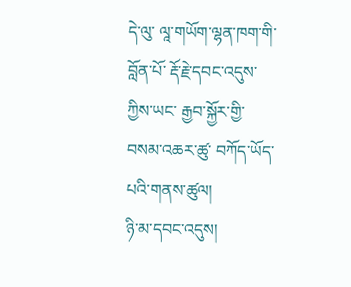དེ་ལུ་ ལཱ་གཡོག་ལྷན་ཁག་གི་བློན་པོ་ རྡོ་རྗེ་དབང་འདུས་ཀྱིས་ཡང་ རྒྱབ་སྐྱོར་གྱི་ བསམ་འཆར་ཚུ་ བཀོད་ཡོད་པའི་གནས་ཚུལ།
ཉི་མ་དབང་འདུས།